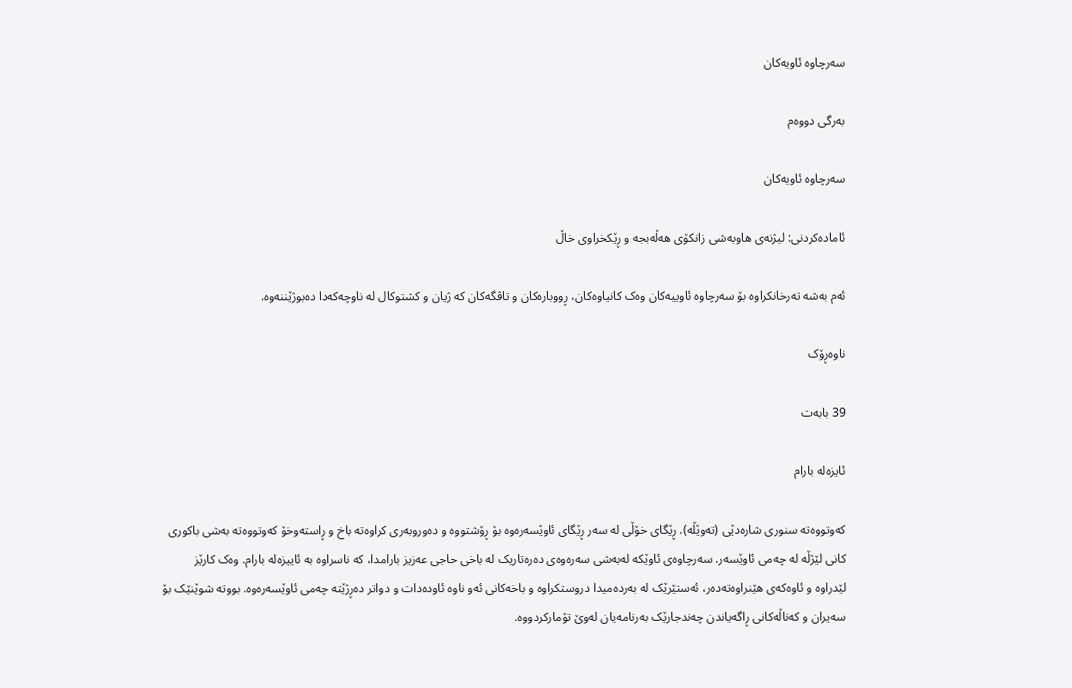سەرچاوە ئاویەکان

بەرگی دووەم

سەرچاوە ئاویەکان

ئامادەکردنی: لیژنه‌ی هاوبه‌شی زانكۆی هه‌ڵه‌بجه‌ و ڕێكخراوی خاڵ

ئەم بەشە تەرخانکراوە بۆ سەرچاوە ئاوییەکان وەک کانیاوەکان، ڕووبارەکان و تاڤگەکان کە ژیان و کشتوکال لە ناوچەکەدا دەبوژێننەوە.

ناوەڕۆک

39 بابەت

ئایزەلە بارام

کەوتووەتە سنوری شارەدێی (تەوێڵە). ڕێگای خۆڵی لە سەر ڕێگای ئاوێسەرەوە بۆ ڕۆشتووە و دەوروبەری کراوەتە باخ و ڕاستەوخۆ کەوتووەتە بەشی باکوری کانی لێژڵە لە چەمی ئاوێسەر. سەرچاوەی ئاوێکە لەبەشی سەرەوەی دەرەتاریک لە باخی حاجی عەزیز بارامدا، کە ناسراوە بە ئاییزەلە بارام. وەک کارێز لێدراوە و ئاوەکەی هێنراوەتەدەر، ئەستێرێک لە بەردەمیدا دروستکراوە و باخەکانی ئەو ناوە ئاودەدات و دواتر دەڕژێتە چەمی ئاوێسەرەوە. بووتە شوێنێک بۆ سەیران و کەناڵەکانی ڕاگەیاندن چەندجارێک بەرنامەیان لەوێ تۆمارکردووە.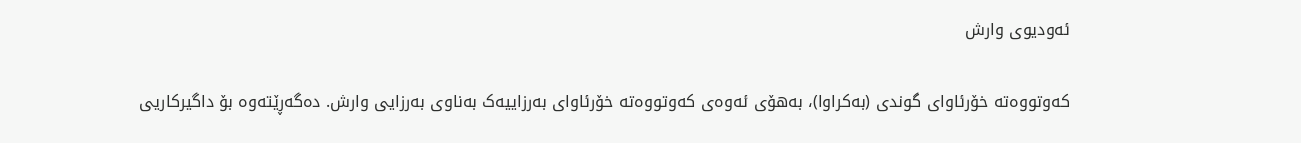ئەوديوى وارش

کەوتووەتە‌ خۆرئاواى گوندى (بەکراوا)، بەهۆى ئەوەى کەوتووەتە خۆرئاواى بەرزاييەک بەناوى بەرزايى وارش. دەگەڕێتەوە بۆ داگيرکاریى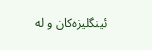ئينگليزەکان و لە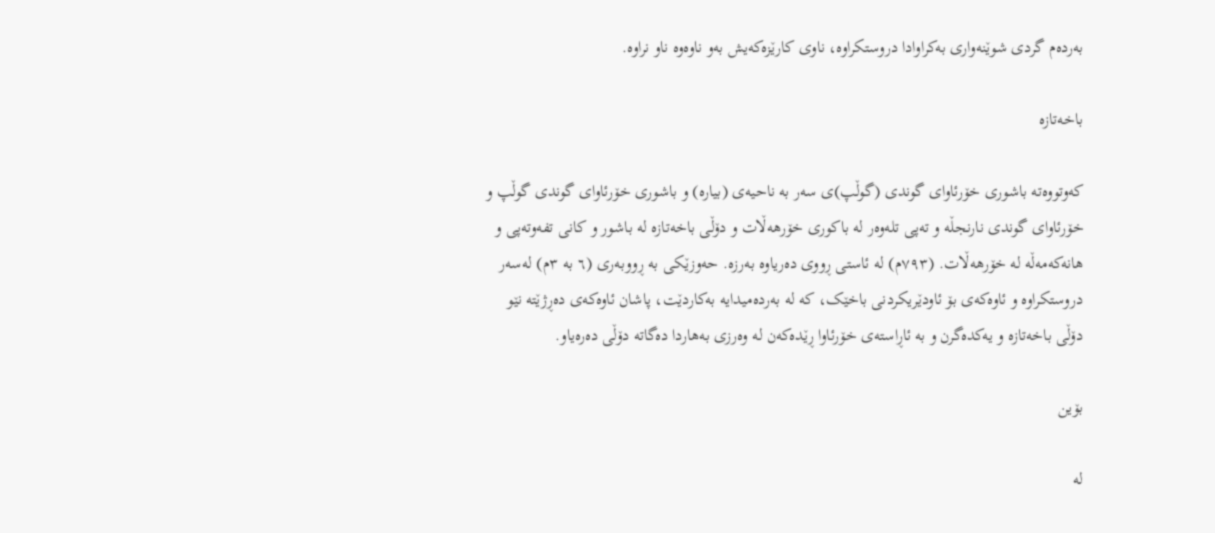بەردەم گردى شوێنەوارى بەکراوادا دروستکراوە، ناوى کارێزەکەيش بەو ناوەوە ناو نراوە.

باخەتازە

کەوتووەتە باشوری خۆرئاوای گوندی (گوڵپ)ی سەر بە ناحیەی (بیارە) و باشوری خۆرئاوای گوندی گوڵپ و خۆرئاوای گوندی نارنجڵە و تەپی تلەوەر لە باکوری خۆرهەڵات و دۆڵی باخەتازە لە باشور و کانی تفەوتەپی و هانەکەمەڵە لە خۆرهەڵات. (٧٩٣م) لە ئاستی ڕووی دەریاوە بەرزە. حەوزێکی بە ڕووبەری (٦ بە ٣م) لەسەر دروستکراوە و ئاوەکەی بۆ ئاودێریکردنی باخێک، کە لە بەردەمیدایە بەکاردێت، پاشان ئاوەکەی دەڕژێتە نێو دۆڵی باخەتازە و یەکدەگرن و بە ئاڕاستەی خۆرئاوا ڕێدەکەن لە وەرزی بەهاردا دەگاتە دۆڵی دەرەیاو.

بۆین

لە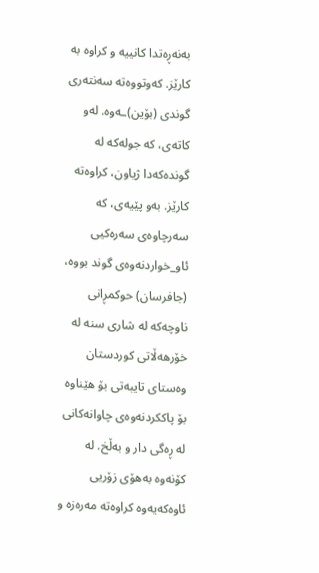بەنەڕەتدا کانییە و کراوە بە کارێز. کەوتووەتە سەنتەری گوندی (بۆین)ـەوە. لەو کاتەی، کە جولەکە لە گوندەکەدا ژیاون، کراوەتە کارێز. بەو پێیەی، کە سەرچاوەی سەرەکیی ئاو_خواردنەوەی گوند بووە، (جافرسان) حوکمڕانی ناوچەکە لە شاری سنە لە خۆرهەڵاتی کوردستان وەستای تایبەتی بۆ هێناوە بۆ پاککردنەوەی چاوانەکانی لە ڕەگی دار و بەڵخ. لە کۆنەوە بەهۆی زۆریی ئاوەکەیەوە کراوەتە مەرەزە و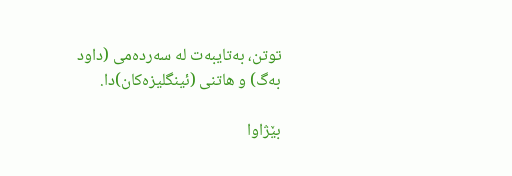توتن، بەتایبەت لە سەردەمی (داود بەگ) و هاتنی (ئینگلیزەکان)دا.

بێژاوا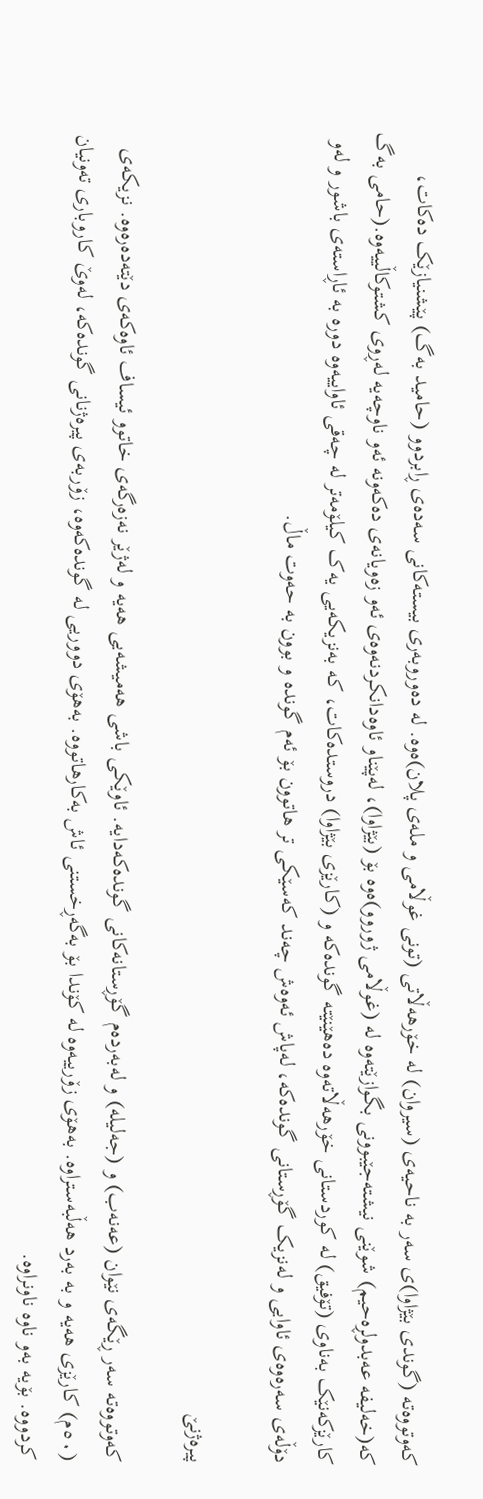کەوتووەتە (گوندى بێژاوا)ی سەر بە ناحیەی (سيروان) لە خۆرهەڵاتى (تونى غوڵامى و ملەى پلان)ەوە. لە دەوروبەرى بيستەکانى سەدەى ڕابردوو (حاميد بەگ) پێشنيازێک دەکات، کە(خەليفە عەبدولڕەحيم) شوێنى نيشتەجێبوونى بگوازێتەوە لە (غوڵامى ژوروو)ەوە بۆ (بێژاوا)، لەپێناو ئاوەدانکردنەوەى ئەو زەويانەى دەکەونە ئەو ناوچەيە لەڕوى کشتوکاڵيیەوە.(حامى بەگ کارێزکەنێک بەناوى (تۆفيق) لە کوردستانى خۆرهەڵاتەوە دەهێنێتە گوندەکە و (کارێزى بێژاوا) دروستدەکات، کە بەنزيکەيى يەک کيلۆمەتر لە چەقى ئاواييەوە دورە بە ئاڕاستەى باشور و لەو دۆڵەى سەرەوەى ئاوايى و لەنزيک گۆڕستانى گوندەکە، لەپاش ئەوەش چەند کەسێکى تر هاتوون بۆ ئەم گوندە و بوون بە حەوت ماڵ.

پیرەژنێ

کەوتووەتە سەر ڕێگەی نێوان (عەنەب) و (جەلیلە) و لەبەردەم گۆڕستانەکانی گوندەکەدایە. ئاوێکی باشی هەمیشەیی هەیە و لەژێر نەزەرگەی خاتوو ئیساف ئاوەکەی دێتەدەرەوە. نزیکەی (٥٠م) کارێزی هەیە و بە بەرد هەڵبەستراوە. بەهۆی زۆرییەوە لە کۆندا بۆ بەگەڕخستنی ئاش بەکارهاتووە. بەهۆی دووریی لە گوندەکەوە، زۆربەی پیرەژنانی گوندەکە، لەوێ کاروباری تەونیان کردووە. بۆیە بەو ناوە ناونراوە.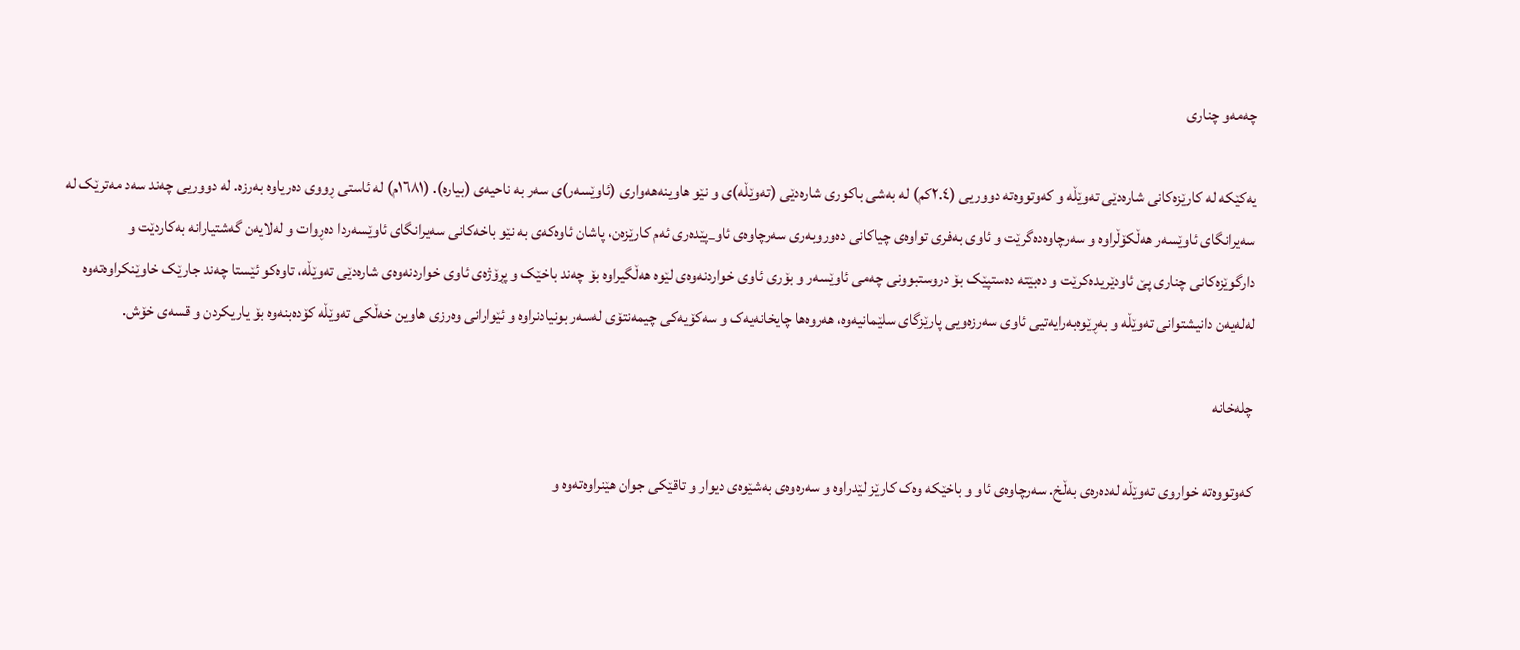چەمەو چناری

یەکێکە لە کارێزەکانی شارەدێی تەوێڵە و کەوتووەتە دووریی (٢.٤کم) لە بەشی باکوری شارەدێی (تەوێڵە)ی و نێو هاوینەهەواری (ئاوێسەر)ى سەر بە ناحیە‌ی (بیارە). (١٦٨١م) لە ئاستی ڕووی دەریاوە بەرزە. لە دووریی چەند سەد مەترێک لە سەیرانگای ئاوێسەر هەڵکۆڵراوە و سەرچاوەدەگرێت و ئاوی بەفری تواوەی چیاکانی دەوروبەری سەرچاوەی ئاو_پێدەری ئەم کارێزەن، پاشان ئاوەکەی بە نێو باخەکانی سەیرانگای ئاوێسەردا دەڕوات و لەلایەن گەشتیارانە بەکاردێت و دارگوێزەکانی چناری پێ ئاودێریدەکرێت و دەبێتە دەستپێک بۆ دروستبوونی چەمی ئاوێسەر و بۆری ئاوی خواردنەوەی لێوە هەڵگیراوە بۆ چەند باخێک و پڕۆژەی ئاوی خواردنەوەی شارەدێی تەوێڵە، تاوەکو ئێستا چەند جارێک خاوێنکراوەتەوە لەلەیەن دانیشتوانی تەوێڵە و بەڕێوەبەرایەتیی ئاوی سەرزەویی پارێزگای سلێمانیەوە، هەروەها چایخانەیەک و سەکۆیەکی چیمەنتۆی لەسەر بونیادنراوە و ئێوارانی وەرزی هاوین خەڵکی تەوێڵە کۆدەبنەوە بۆ یاریکردن و قسەی خۆش.

چلەخانە

کەوتووەتە خواروی تەوێڵە لەدەرەی بەڵخ. سەرچاوەی ئاو و باخێکە وەک کارێز لێدراوە و سەرەوەی بەشێوەی دیوار و تاقێکی جوان هێنراوەتەوە و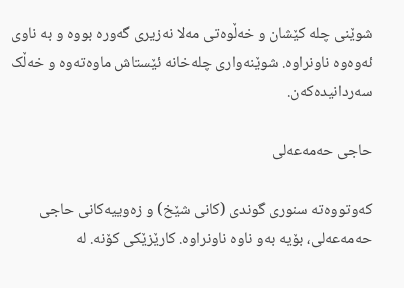شوێنی چلە کێشان و خەڵوەتی مەلا نەزیری گەورە بووە و بە ناوی ئەوەوە ناونراوە. شوێنەواری چلەخانە ئێستاش ماوەتەوە و خەڵک سەردانیدەکەن.

حاجی حەمەعەلی

کەوتووەتە سنوری گوندی (کانی شێخ) و زەوییەکانی حاجی حەمەعەلی، بۆیە بەو ناوە ناونراوە. کارێزێکی کۆنە. لە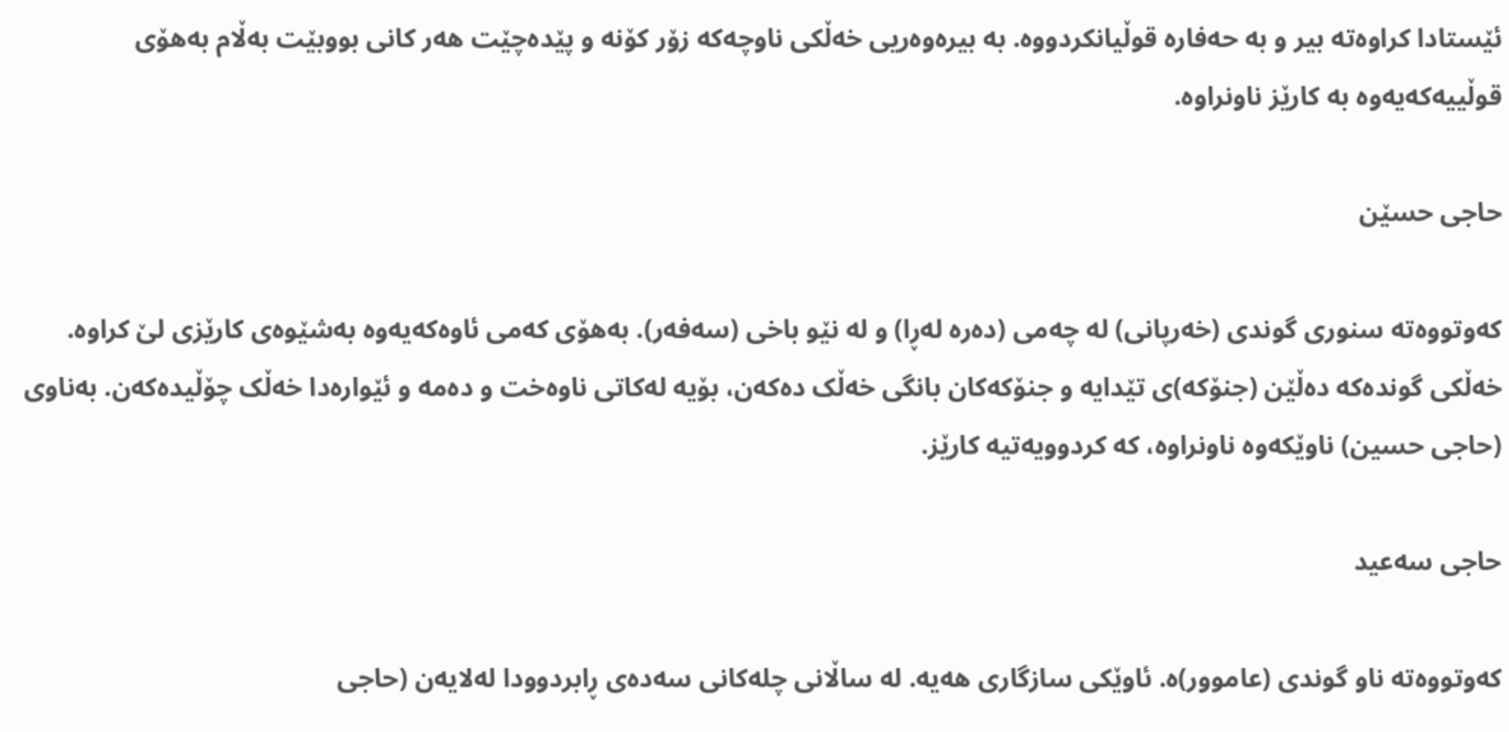ئێستادا کراوەتە بیر و بە حەفارە قوڵیانکردووە. بە بیرەوەریی خەڵکی ناوچەکە زۆر کۆنە و پێدەچێت هەر کانی بووبێت بەڵام بەهۆی قوڵییەکەیەوە بە کارێز ناونراوە.

حاجی حسێن

کەوتووەتە سنوری گوندی (خەرپانی) لە چەمی (دەرە لەڕا) و لە نێو باخی (سەفەر). بەهۆی کەمی ئاوەکەیەوە بەشێوەی کارێزی لێ کراوە. خەڵکی گوندەکە دەڵێن (جنۆکە)ی تێدایە و جنۆکەکان بانگی خەڵک دەکەن، بۆیە لەکاتی ناوەخت و دەمە و ئێوارەدا خەڵک چۆڵیدەکەن. بەناوی (حاجی حسین) ناوێکەوە ناونراوە، کە کردوویەتیە کارێز.

حاجی سەعید

کەوتووەتە ناو گوندی (عاموور)ە. ئاوێکی سازگاری هەیە. لە ساڵانی چلەکانی سەدەی ڕابردوودا لەلایەن (حاجی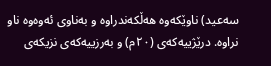سەعید) ناوێکەوە هەڵکەندراوە و بەناوی ئەوەوە ناو نراوە. درێژییەکەی (٢٠م) و بەرزییەکەی نزیکەی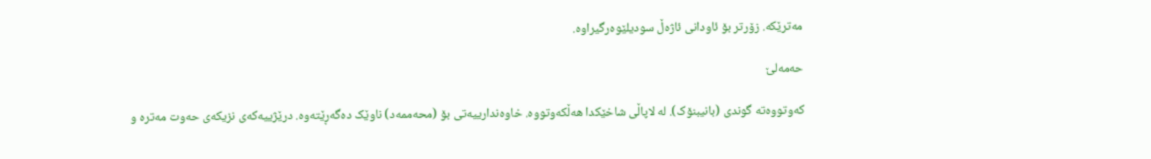مەترێکە. زۆرتر بۆ ئاودانی ئاژەڵ سودیلێوەرگیراوە.

حەمەلێ

کەوتووەتە گوندی (بانیبنۆک). لە لاپاڵی شاخێکدا هەڵکەوتووە. خاوەندارییەتی بۆ (محەممەد) ناوێک دەگەڕێتەوە. درێژییەکەی نزیکەی حەو‌ت مەترە و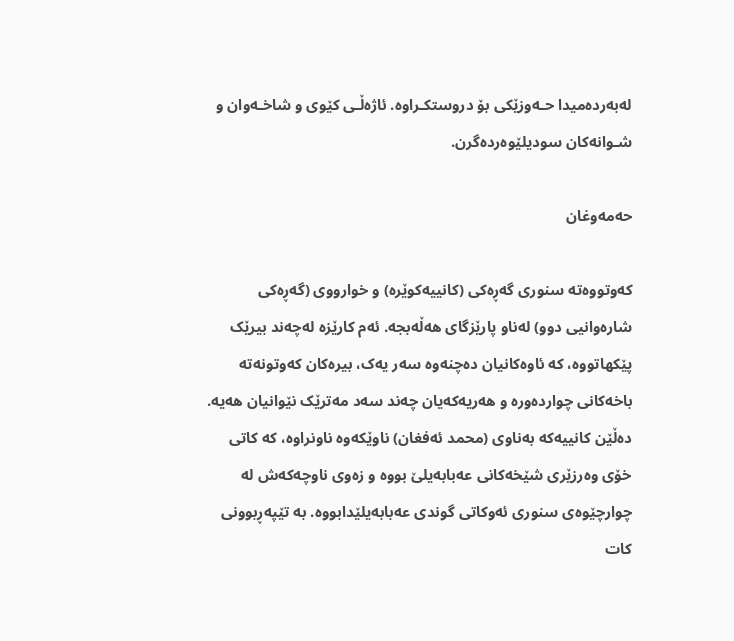لەبەردەمیدا حـەوزێکی بۆ دروستکـراوە. ئاژەڵـی کێوی و شاخـەوان و شـوانەکان سودیلێوەردەگرن.

حەمەوغان

کەوتووەتە سنوری گەڕەکی (کانییەکوێرە) و خوارووی (گەڕەکی شارەوانیی دوو) لەناو پارێزگای هەڵەبجە. ئەم کارێزە لەچەند بیرێک پێکهاتووە، کە ئاوەکانیان دەچنەوە سەر یەک، بیرەکان کەوتونەتە باخەکانی چواردەورە و هەریەکەیان چەند سەد مەترێک نێوانیان هەیە. دەڵێن کانییەکە بەناوی (محمد ئەفغان) ناوێکەوە ناونراوە، کە کاتی خۆی وەرزێری شێخەکانی عەبابەیلێ بووە و زەوی ناوچەکەش لە چوارچێوەی سنوری ئەوکاتی گوندی عەبابەیلێدابووە. بە تێپەڕبوونی کات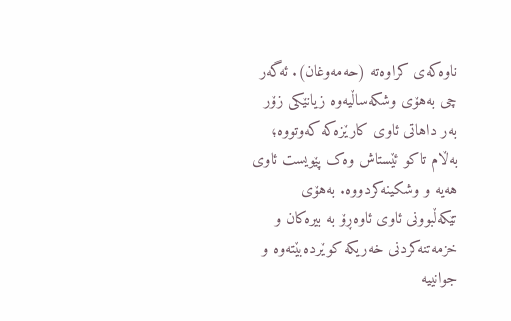ناوەکەی کراوەتە (حەمەوغان). ئەگەر چی بەهۆی وشکەساڵیەوە زیانێکی زۆر بەر داهاتی ئاوی کارێزەکە کەوتووە؛ بەڵام تاکو ئێستاش وەک پێویست ئاوی هەیە و وشکینەکردووە. بەهۆی تێکەڵبوونی ئاوی ئاوەڕۆ بە بیرەکان و خزمەتنەکردنی خەریکە کوێردەبێتەوە و جوانییە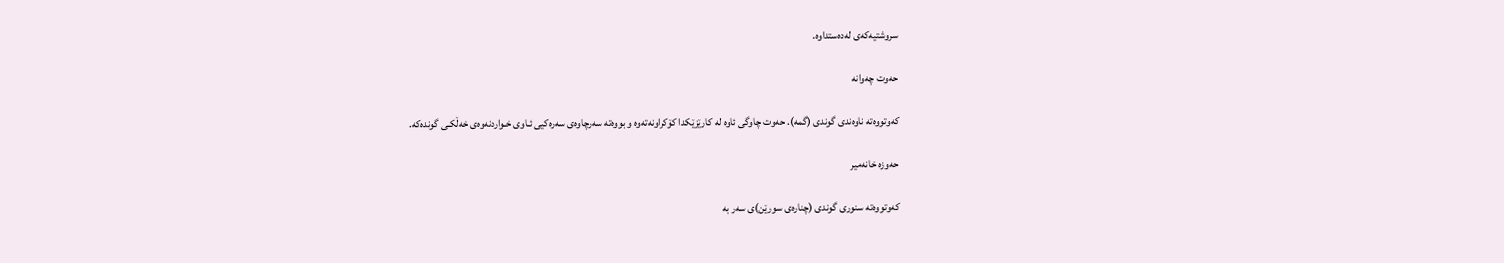سروشتیەکەی لەدەستداوە.

حەوت چەوانە

کەوتووەتە ناوەندی گوندی (گمە). حەوت چاوگی ئاوە لە کارێزێکدا کۆکراونەتەوە و بووەتە سەرچاوەی سەرەکیی ئـاوی خـواردنەوەی خەڵکـی گوندەکە.

حەوزە خانەمیر

کەوتووەتە سنوری گوندى (چنارەى سورێن)ی سەر بە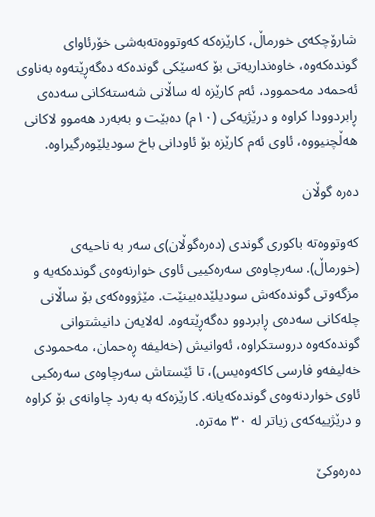شارۆچکەی خورماڵ، کارێزەکە کەوتووەتەبەشى خۆرئاواى گوندەکەوە، خاوەنداریەتى بۆ کەسێکى گوندەکە دەگەڕێتەوە بەناوى ئەحمەد مەحموود، ئەم کارێزە لە ساڵانى شەستەکانى سەدەى ڕابردوودا کراوە و درێژیەکى (١٠م) دەبێت و بەبەرد هەموو لاکانى هەڵچنیووە، ئاوى ئەم کارێزە بۆ ئاودانى باخ سودیلێوەرگیراوە.

دەرە گوڵان

کەوتووەتە‌ باکوری گوندی (دەرەگوڵان)ی سەر بە ناحیەی (خورماڵ). سەرچاوەی سەرەکییی ئاوی خوارنەوەی گوندەکەیە و مزگەوتی گوندەکەش سودیلێدەبینێت. مێژووەکەی بۆ ساڵانی چلەکانى سەدەى ڕابردوو دەگەڕێتەوە. لەلایەن دانیشتوانی گوندەکەوە دروستکراوە، ئەوانیش (خەلیفە ڕەحمان، مەحمودی خەلیفەو فارسی کاکەوەیس)، تا ئێستاش سەرچاوەی سەرەکیی ئاوی خواردنەوەی گوندەکەیانە. کارێزەکە بە بەرد چاوانەى بۆ کراوە و درێژییەکەی زیاتر لە ٣٠ مەترە.

دەرەوکێ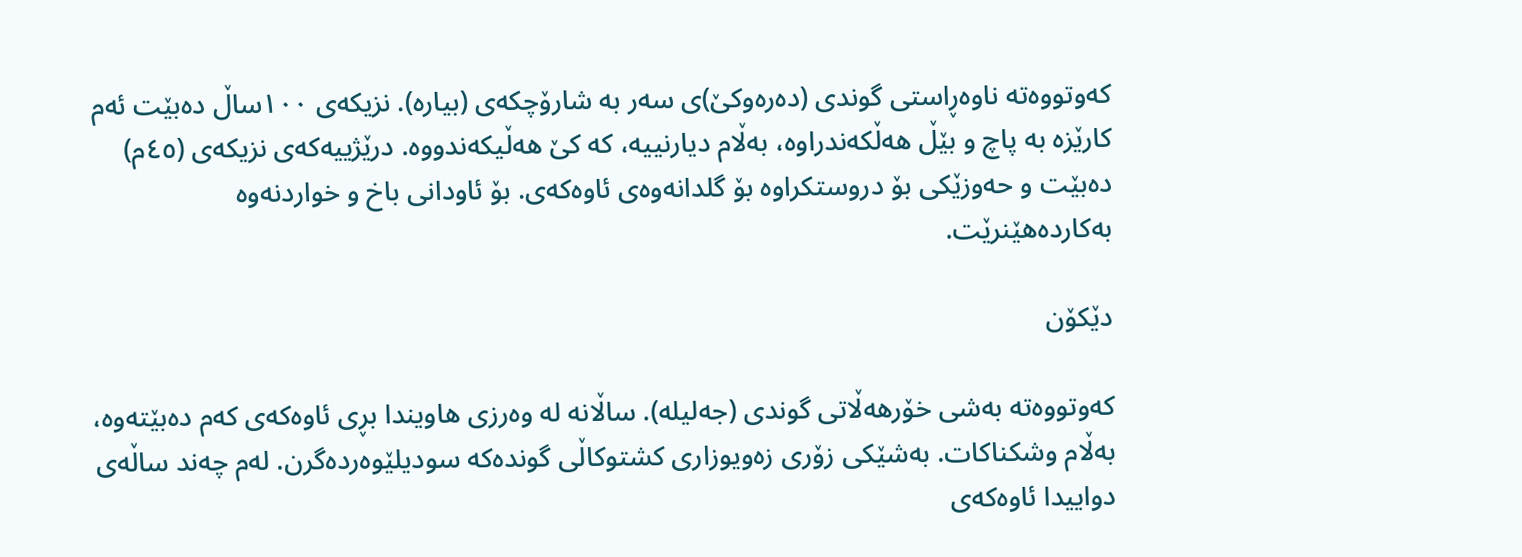کەوتووەتە ناوەڕاستی گوندی (دەرەوکێ)ی سەر بە شارۆچکەی (بیارە). نزیکەی ١٠٠ساڵ دەبێت ئەم کارێزە بە پاچ و بێڵ هەڵکەندراوە، بەڵام دیارنییە، کە کێ هەڵیکەندووە. درێژییەکەی نزیکەی (٤٥م) دەبێت و حەوزێکی بۆ دروستکراوە بۆ گلدانەوەی ئاوەکەی. بۆ ئاودانی باخ و خواردنەوە بەکاردەهێنرێت.

دێکۆن

کەوتووەتە بەشى خۆرهەڵاتى گوندى (جەليله). ساڵانە لە وەرزى هاويندا بڕى ئاوەکەى کەم دەبێتەوه، بەڵام وشکناکات. بەشێکى زۆرى زەويوزارى کشتوکاڵى گوندەکە سودیلێوەردەگرن. لەم چەند ساڵەی دواییدا ئاوەکەی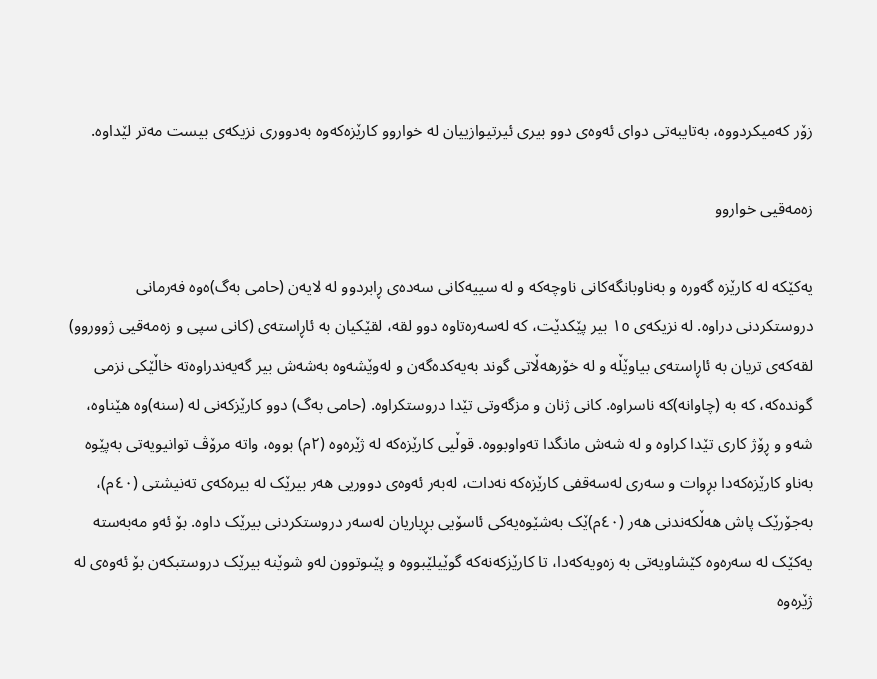زۆر کەمیکردووە، بەتايبەتى دواى ئەوەى دوو بيرى ئيرتيوازييان لە خواروو کارێزەکەوە بەدوورى نزيکەى بيست مەتر لێداوە.

زەمەقیی خواروو

يەکێکە لە کارێزە گەورە و بەناوبانگەکانى ناوچەکە و لە سييەکانى سەدەى ڕابردوو لە لايەن (حامى بەگ)ەوە فەرمانى دروستکردنى دراوە. لە نزيکەى ١٥ بير پێکدێت، کە لەسەرەتاوە دوو لقە، لقێکيان بە ئاڕاستەى (کانى سپى و زەمەقیى ژووروو) لقەکەى تريان بە ئاڕاستەى بياوێڵە و لە خۆرهەڵاتى گوند بەيەکدەگەن و لەوێشەوە بەشەش بير گەيەندراوەتە خاڵێکى نزمى گوندەکه،‌ کە بە (چاوانە)کە ناسراوە. کانى ژنان و مزگەوتى تێدا دروستکراوە. (حامى بەگ) دوو کارێزکەنى لە (سنە)وە هێناوە، شەو و ڕۆژ کارى تێدا کراوە و لە شەش مانگدا تەواوبووە. قوڵیی کارێزەکە لە ژێرەوە (٢م) بووە، واتە مرۆڤ توانيويەتى بەپێوە بەناو کارێزەکەدا بڕوات و سەرى لەسەقفى کارێزەکە نەدات، لەبەر ئەوەى دووریى هەر بيرێک لە بيرەکەى تەنيشتى (٤٠م)، بەجۆرێک پاش هەڵکەندنى هەر (٤٠م)ێک بەشێوەيەکى ئاسۆيى بڕياريان لەسەر دروستکردنى بيرێک داوە. بۆ ئەو مەبەستە يەکێک لە سەرەوە کێشاويەتى بە زەويەکەدا، تا کارێزکەنەکە گوێیلێبووە و پێىوتوون لەو شوێنە بيرێک دروستبکەن بۆ ئەوەى لە ژێرەوە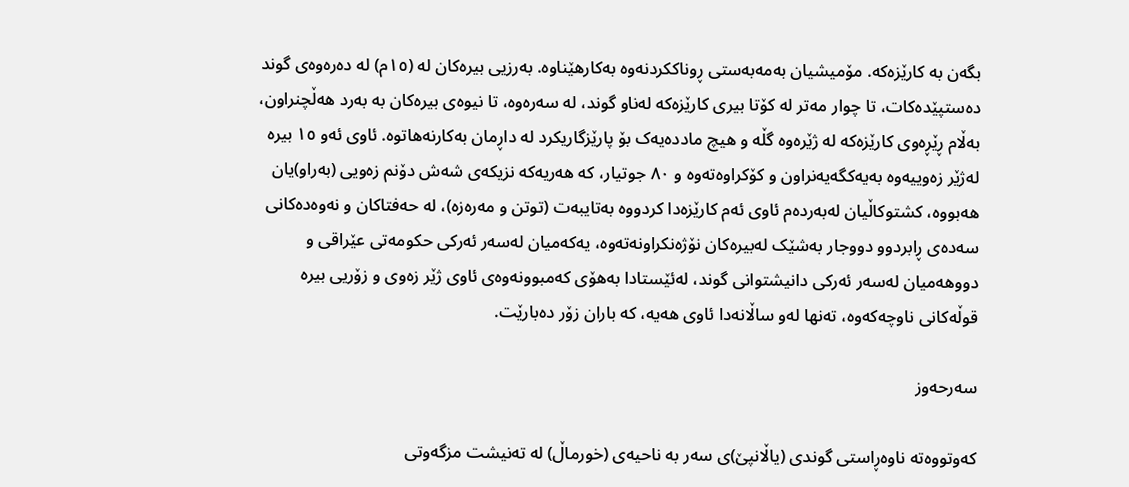بگەن بە کارێزەکه. مۆميشيان بەمەبەستى ڕوناککردنەوه بەکارهێناوە. بەرزیى بيرەکان لە (١٥م) لە دەرەوەى گوند دەستپێدەکات، تا چوار مەتر لە کۆتا بيرى کارێزەکە لەناو گوند، لە سەرەوه،‌ تا نيوەى بيرەکان بە بەرد هەڵچنراون، بەڵام ڕێڕەوى کارێزەکە لە ژێرەوە گڵە و هيچ ماددەيەک بۆ پارێزگاريکرد لە داڕمان بەکارنەهاتوە. ئاوى ئەو ١٥ بيرە لەژێر زەويیەوە بەيەکگەيەنراون و کۆکراوەتەوە و ٨٠ جوتيار، کە هەريەکە نزيکەى شەش دۆنم زەویى (بەراو)يان هەبووە، کشتوکاڵيان لەبەردەم ئاوى ئەم کارێزەدا‌ کردووە بەتايبەت (توتن و مەرەزه)، لە حەفتاکان و نەوەدەکانى سەدەى ڕابردوو دووجار بەشێک لەبيرەکان نۆژەنکراونەتەوە، يەکەميان لەسەر ئەرکى حکومەتى عێراقى و دووهەميان لەسەر ئەرکى دانيشتوانى گوند، لەئێستادا بەهۆى کەمبوونەوەى ئاوى ژێر زەوى و زۆریى بيرە قوڵەکانى ناوچەکەوە، تەنها لەو ساڵانەدا ئاوى هەيە، کە باران زۆر دەبارێت‌.

سەرحەوز

کەوتووەتە ناوەڕاستی گوندی (یاڵانپێ)ى سەر بە ناحیەی (خورماڵ) لە تەنیشت مزگەوتی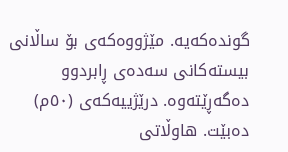گوندەکەیە. مێژووەکەی بۆ ساڵانی بیستەکانى سەدەى ڕابردوو دەگەڕێتەوە. درێژییەکەی (٥٠م) دەبێت. هاوڵاتی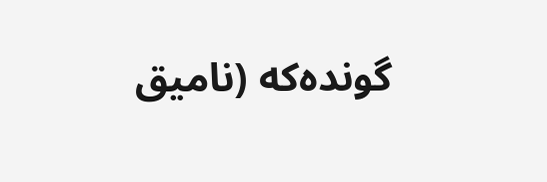گوندەکە (نامیق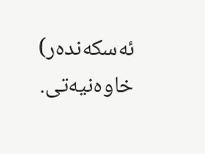ئەسکەندەر) خاوەنیەتی.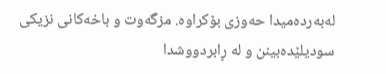لەبەردەمیدا حەوزی بۆکراوە. مزگەوت و باخەکانی نزیکی سودیلێدەبینن و لە ڕابردووشدا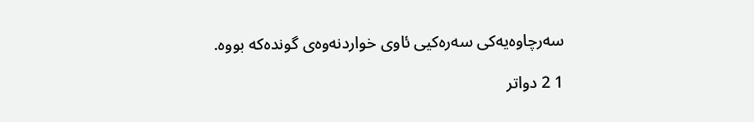سەرچاوەیەکی سەرەکیی ئاوی خواردنەوەی گوندەکە بووە.

1 2 دواتر